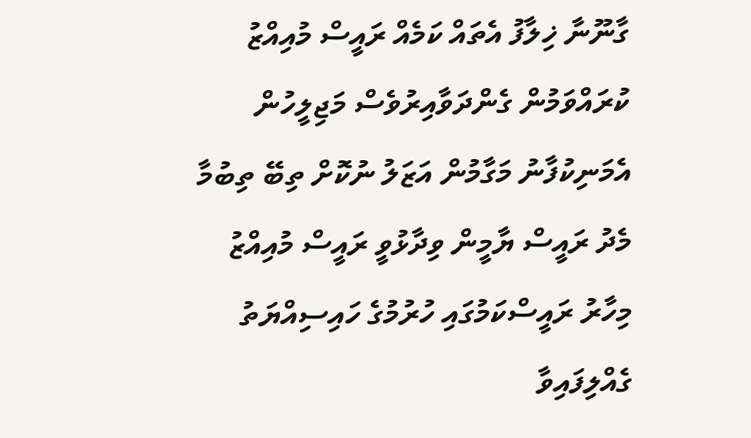ގާނޫނާ ޚިލާފު އެތައް ކަމެއް ރައީސް މުއިއްޒު ކުރައްވަމުން ގެންދަވާއިރުވެސް މަޖިލީހުން އެމަނިކުފާނު މަގާމުން އަޒަލު ނުކޮށް ތިބޭ ތިބުމާ މެދު ރައީސް ޔާމީން ވިދާޅުވީ ރައީސް މުއިއްޒު މިހާރު ރައީސްކަމުގައި ހުރުމުގެ ހައިސިއްޔަތު ގެއްލިފައިވާ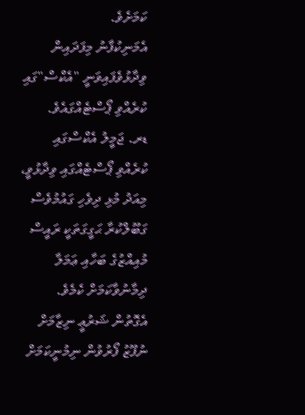ކަމަށެވެ.
އެމަނިކުފާނު މިފަދައިން ވިދާޅުވެފައިވަނީ "އެކްސް"ގައި ކުރެއްވި ޕޯސްޓެއްގައެވެ.
ޑރ. ޖަމީލު އެކްސްގައި ކުރެއްވި ޕޯސްޓެއްގައި ވިދާޅުވީ، މިއަދު މުޅި ދިވެހި ގައުމުވެސް ގަބޫލްކުރާ ޙަގީގަތަކީ ރައީސް މުއިއްޒުގެ ބަހާއި ޢަމަލާ ދިމާނުވާކަމަށް ކެމެވެ. އެގޮތުން ޝަރުޢީ ނިޒާމަށް ނުފޫޒު ފޯރުވުން ނިމުނީކަމަށް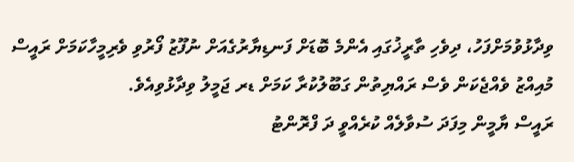ވިދާޅުވުމަށްފަހު، ދިވެހި ތާރީޚުގައި އެންމެ ބޮޑަށް ފަނޑިޔާރުގެއަށް ނުފޫޒު ފޯރުވި ވެރިމީހާކަމަށް ރައީސް މުއިއްޒު ވެއްޖެކަން ވެސް ރައްޔިތުން ގަބޫލުކުރާ ކަމަށް ޑރ ޖަމީލު ވިދާޅުވިއެވެ.
ރައީސް ޔާމީން މިފަދަ ސުވާލެއް ކުރެއްވީ ދަ ފްރޮންޓު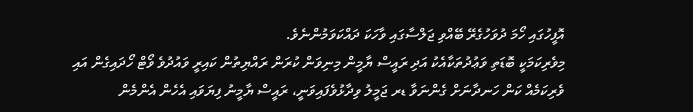އޮފީހުގައި ހޯމަ ދުވަހުގެރޭ ބޭއްވި ޖަލްސާގައި ވާހަކަ ދައްކަވަމުންނެވެ.
މިވެރިކަމަކީ ބޮޑަތި ވަޢުދުތަކާއެކު އަދި ރައީސް ޔާމީން މިނިވަން ކުރަން ރައްޔިތުން ކައިރީ ވައުދުވެ ވޯޓް ހޯދައިގެން އައި ވެރިކަމެއް ކަން ހަނދާނަށް ގެންނަވާ ޑރ ޖަމީލު ވިދާޅުވެފައިވަނީ، ރައީސް ޔާމީނު ފިޔަވައި އެހެން އެންމެން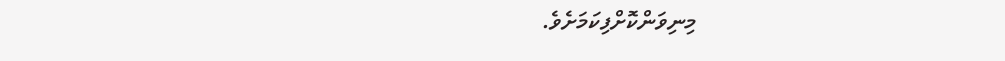މިނިވަންކޮށްފިކަމަށެވެ.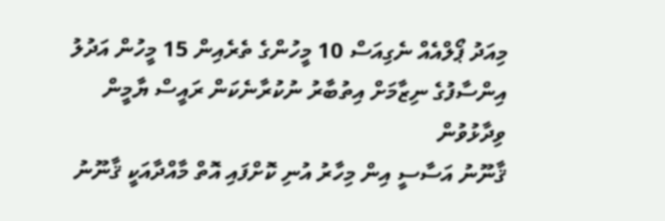މިއަދު ޕޯލްއެއް ނެގިއަސް 10 މީހުންގެ ތެރެއިން 15 މީހުން އަދުލު އިންސާފުގެ ނިޒާމަށް އިތުބާރު ނުކުރާނެކަން ރައީސް ޔާމީން ވިދާޅުވުން
ޤާނޫނު އަސާސީ އިން މިހާރު އުނި ކޮށްފައި އޮތް މާއްދާއަކީ ޤާނޫނު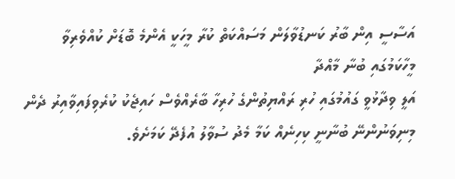އަސާސީ އިން ބާރު ކަނޑުވާލަން މަސައްކަތް ކުރާ މީހަކީ އެންމެ ބޮޑަށް ކުއްވެރިވާ މީހާކަމުގައި ބުނާ މާއްދާ
އަލީ ވިދާޅުވީ ގައުމުގައި ހުރި ރައްޔިތުންގެ ހުރިހާ ބާރެއްވެސް ހައިޖެކު ކުރެވިފައިވާއިރު ދެން މިނިވަނުންނޭ ބުނާނީ ކިހިނެއް ކަމާ މެދު ސުވާލު އުފެދޭ ކަމަށެވެ.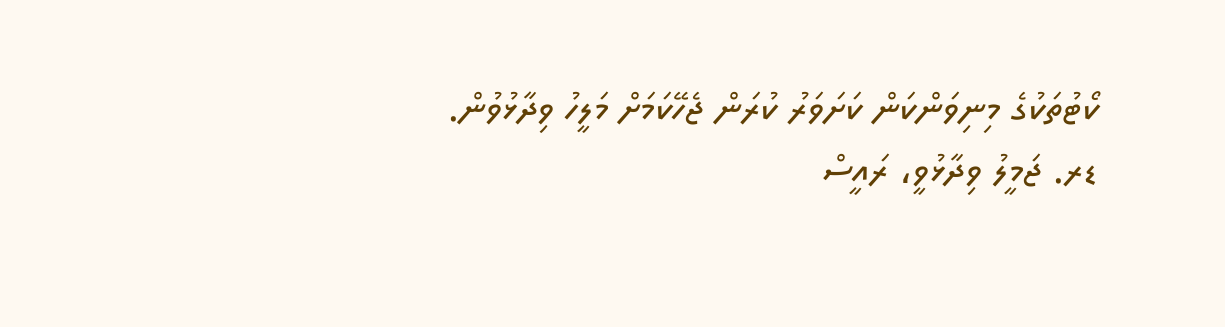ކޯޓުތަކުގެ މިނިވަންކަން ކަށަވަރު ކުރަން ޖެހޭކަމަށް މަލީހު ވިދާޅުވުން.
ޑރ. ޖަމީލު ވިދާޅުވީ، ރައީސް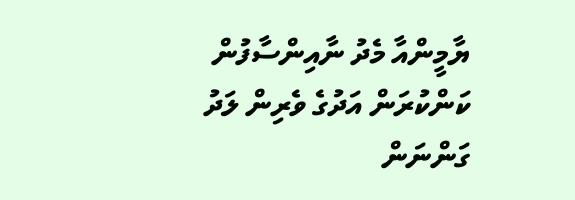ޔާމީންއާ މެދު ނާއިންސާފުން ކަންކުރަން އަދުގެ ވެރިން ލަދު ގަންނަން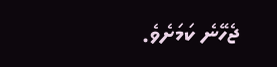ޖެހޭނެ ކަމަށެވެ.